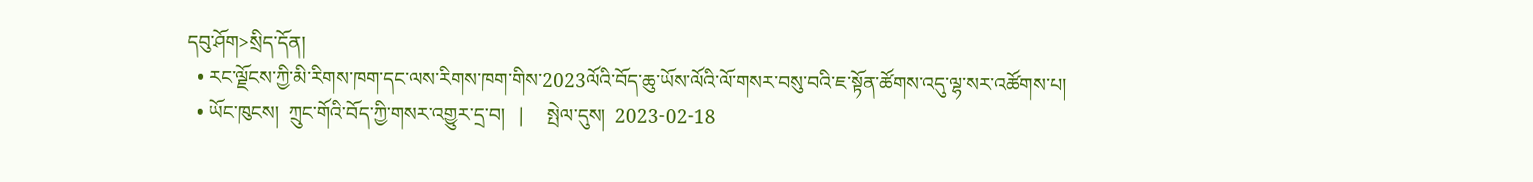དབུ་ཤོག>སྲིད་དོན།
  • རང་ལྗོངས་ཀྱི་མི་རིགས་ཁག་དང་ལས་རིགས་ཁག་གིས་2023ལོའི་བོད་ཆུ་ཡོས་ལོའི་ལོ་གསར་བསུ་བའི་ཇ་སྟོན་ཚོགས་འདུ་ལྷ་སར་འཚོགས་པ།
  • ཡོང་ཁུངས།  ཀྲུང་གོའི་བོད་ཀྱི་གསར་འགྱུར་དྲ་བ།   |     སྤེལ་དུས།  2023-02-18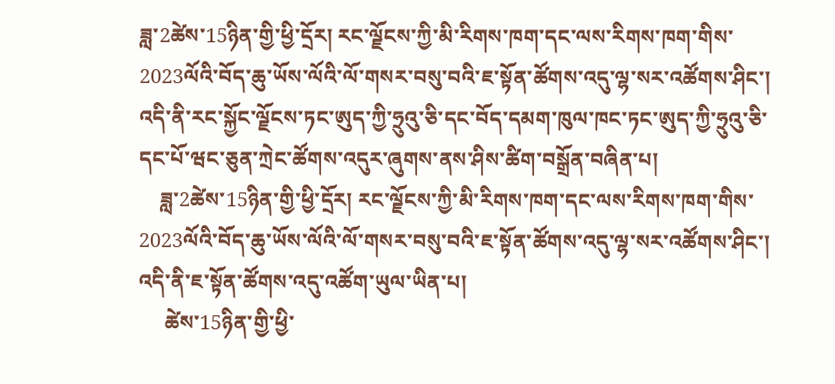ཟླ་2ཚེས་15ཉིན་གྱི་ཕྱི་དྲོར། རང་ལྗོངས་ཀྱི་མི་རིགས་ཁག་དང་ལས་རིགས་ཁག་གིས་2023ལོའི་བོད་ཆུ་ཡོས་ལོའི་ལོ་གསར་བསུ་བའི་ཇ་སྟོན་ཚོགས་འདུ་ལྷ་སར་འཚོགས་ཤིང་། འདི་ནི་རང་སྐྱོང་ལྗོངས་ཏང་ཨུད་ཀྱི་ཧྲུའུ་ཅི་དང་བོད་དམག་ཁུལ་ཁང་ཏང་ཨུད་ཀྱི་ཧྲུའུ་ཅི་དང་པོ་ཝང་ཅུན་ཀྲེང་ཚོགས་འདུར་ཞུགས་ནས་ཤིས་ཚིག་བསྒྲོན་བཞིན་པ།
    ཟླ་2ཚེས་15ཉིན་གྱི་ཕྱི་དྲོར། རང་ལྗོངས་ཀྱི་མི་རིགས་ཁག་དང་ལས་རིགས་ཁག་གིས་2023ལོའི་བོད་ཆུ་ཡོས་ལོའི་ལོ་གསར་བསུ་བའི་ཇ་སྟོན་ཚོགས་འདུ་ལྷ་སར་འཚོགས་ཤིང་། འདི་ནི་ཇ་སྟོན་ཚོགས་འདུ་འཚོག་ཡུལ་ཡིན་པ།
     ཚེས་15ཉིན་གྱི་ཕྱི་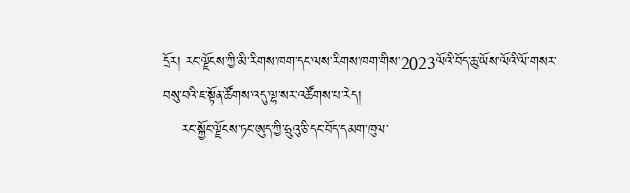དྲོར། རང་ལྗོངས་ཀྱི་མི་རིགས་ཁག་དང་ལས་རིགས་ཁག་གིས་2023ལོའི་བོད་ཆུ་ཡོས་ལོའི་ལོ་གསར་བསུ་བའི་ཇ་སྟོན་ཚོགས་འདུ་ལྷ་སར་འཚོགས་པ་རེད།
    རང་སྐྱོང་ལྗོངས་ཏང་ཨུད་ཀྱི་ཧྲུའུ་ཅི་དང་བོད་དམག་ཁུལ་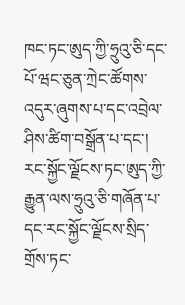ཁང་ཏང་ཨུད་ཀྱི་ཧྲུའུ་ཅི་དང་པོ་ཝང་ཅུན་ཀྲེང་ཚོགས་འདུར་ཞུགས་པ་དང་འབྲེལ་ཤིས་ཚིག་བསྒྲོན་པ་དང་། རང་སྐྱོང་ལྗོངས་ཏང་ཨུད་ཀྱི་རྒྱུན་ལས་ཧྲུའུ་ཅི་གཞོན་པ་དང་རང་སྐྱོང་ལྗོངས་སྲིད་གྲོས་ཏང་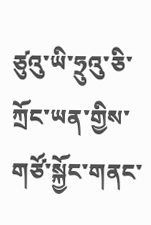ཙུའུ་ཡི་ཧྲུའུ་ཅི་ཀྲོང་ཡན་གྱིས་གཙོ་སྐྱོང་གནང་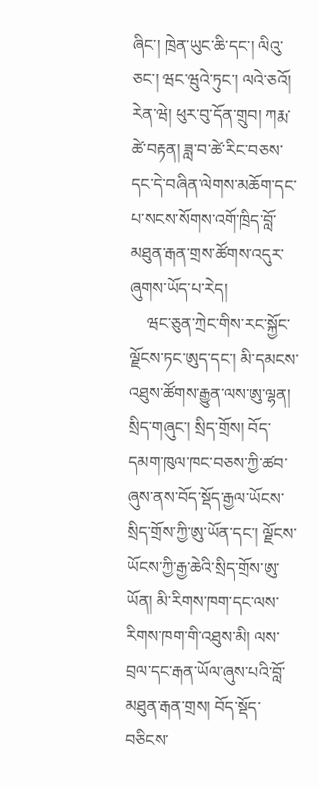ཞིང་། ཁྲེན་ཡུང་ཆི་དང་། ལིའུ་ཅང་། ཝང་ཝུའེ་ཏུང་། ལའེ་ཅའོ། རེན་ཝེ། ཕུར་བུ་དོན་གྲུབ། ཀརྨ་ཚེ་བརྟན། ཟླ་བ་ཚེ་རིང་བཅས་དང་དེ་བཞིན་ལེགས་མཆོག་དང་པ་སངས་སོགས་འགོ་ཁྲིད་བློ་མཐུན་རྒན་གྲས་ཚོགས་འདུར་ཞུགས་ཡོད་པ་རེད།
    ཝང་ཅུན་ཀྲེང་གིས་རང་སྐྱོང་ལྗོངས་ཏང་ཨུད་དང་། མི་དམངས་འཐུས་ཚོགས་རྒྱུན་ལས་ཨུ་ལྷན། སྲིད་གཞུང་། སྲིད་གྲོས། བོད་དམག་ཁུལ་ཁང་བཅས་ཀྱི་ཚབ་ཞུས་ནས་བོད་སྡོད་རྒྱལ་ཡོངས་སྲིད་གྲོས་ཀྱི་ཨུ་ཡོན་དང་། ལྗོངས་ཡོངས་ཀྱི་རྒྱ་ཆེའི་སྲིད་གྲོས་ཨུ་ཡོན། མི་རིགས་ཁག་དང་ལས་རིགས་ཁག་གི་འཐུས་མི། ལས་བྲལ་དང་རྒན་ཡོལ་ཞུས་པའི་བློ་མཐུན་རྒན་གྲས། བོད་སྡོད་བཅིངས་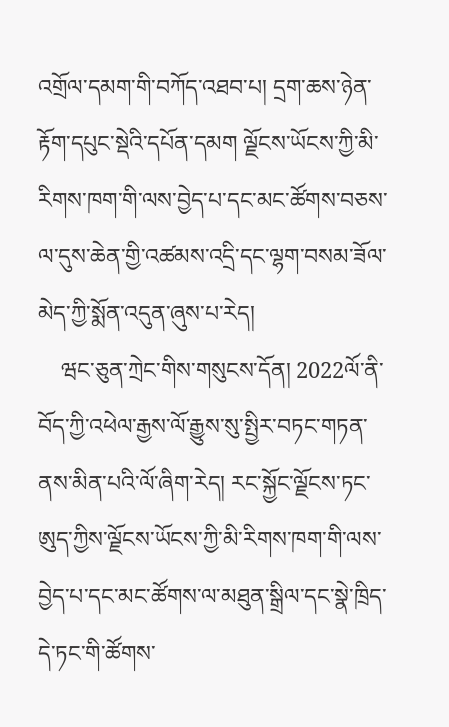འགྲོལ་དམག་གི་བཀོད་འཐབ་པ། དྲག་ཆས་ཉེན་རྟོག་དཔུང་སྡེའི་དཔོན་དམག ལྗོངས་ཡོངས་ཀྱི་མི་རིགས་ཁག་གི་ལས་བྱེད་པ་དང་མང་ཚོགས་བཅས་ལ་དུས་ཆེན་གྱི་འཚམས་འདྲི་དང་ལྷག་བསམ་ཟོལ་མེད་ཀྱི་སྨོན་འདུན་ཞུས་པ་རེད།
    ཝང་ཅུན་ཀྲེང་གིས་གསུངས་དོན། 2022ལོ་ནི་བོད་ཀྱི་འཕེལ་རྒྱས་ལོ་རྒྱུས་སུ་སྤྱིར་བཏང་གཏན་ནས་མིན་པའི་ལོ་ཞིག་རེད། རང་སྐྱོང་ལྗོངས་ཏང་ཨུད་ཀྱིས་ལྗོངས་ཡོངས་ཀྱི་མི་རིགས་ཁག་གི་ལས་བྱེད་པ་དང་མང་ཚོགས་ལ་མཐུན་སྒྲིལ་དང་སྣེ་ཁྲིད་དེ་ཏང་གི་ཚོགས་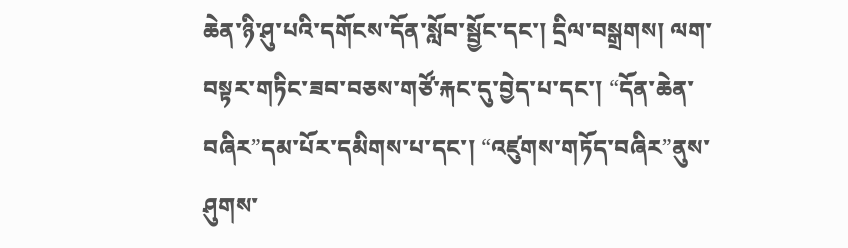ཆེན་ཉི་ཤུ་པའི་དགོངས་དོན་སློབ་སྦྱོང་དང་། དྲིལ་བསྒྲགས། ལག་བསྟར་གཏིང་ཟབ་བཅས་གཙོ་རྐང་དུ་བྱེད་པ་དང་། “དོན་ཆེན་བཞིར”དམ་པོར་དམིགས་པ་དང་། “འཛུགས་གཏོད་བཞིར”ནུས་ཤུགས་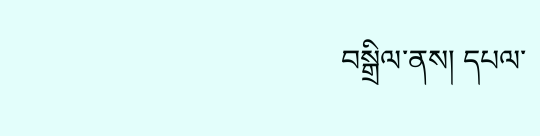བསྒྲིལ་ནས། དཔལ་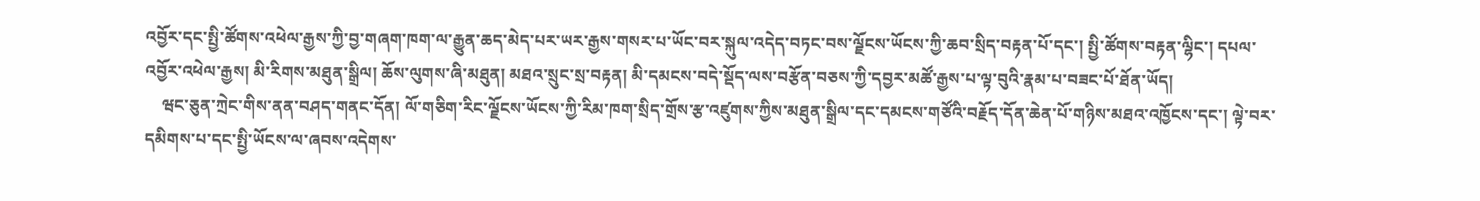འབྱོར་དང་སྤྱི་ཚོགས་འཕེལ་རྒྱས་ཀྱི་བྱ་གཞག་ཁག་ལ་རྒྱུན་ཆད་མེད་པར་ཡར་རྒྱས་གསར་པ་ཡོང་བར་སྐུལ་འདེད་བཏང་བས་ལྗོངས་ཡོངས་ཀྱི་ཆབ་སྲིད་བརྟན་པོ་དང་། སྤྱི་ཚོགས་བརྟན་ལྷིང་། དཔལ་འབྱོར་འཕེལ་རྒྱས། མི་རིགས་མཐུན་སྒྲིལ། ཆོས་ལུགས་ཞི་མཐུན། མཐའ་སྲུང་སྲ་བརྟན། མི་དམངས་བདེ་སྡོད་ལས་བརྩོན་བཅས་ཀྱི་དབྱར་མཚོ་རྒྱས་པ་ལྟ་བུའི་རྣམ་པ་བཟང་པོ་ཐོན་ཡོད།
    ཝང་ཅུན་ཀྲེང་གིས་ནན་བཤད་གནང་དོན། ལོ་གཅིག་རིང་ལྗོངས་ཡོངས་ཀྱི་རིམ་ཁག་སྲིད་གྲོས་རྩ་འཛུགས་ཀྱིས་མཐུན་སྒྲིལ་དང་དམངས་གཙོའི་བརྗོད་དོན་ཆེན་པོ་གཉིས་མཐའ་འཁྱོངས་དང་། ལྟེ་བར་དམིགས་པ་དང་སྤྱི་ཡོངས་ལ་ཞབས་འདེགས་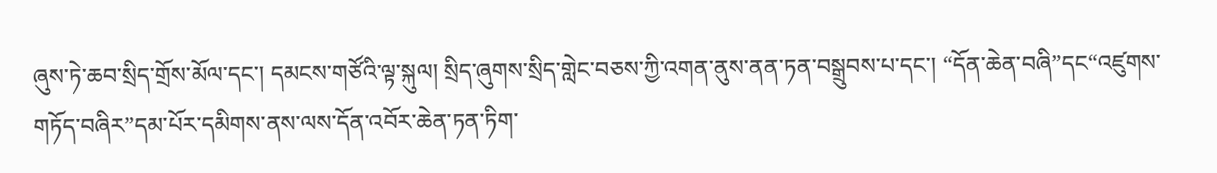ཞུས་ཏེ་ཆབ་སྲིད་གྲོས་མོལ་དང་། དམངས་གཙོའི་ལྟ་སྐུལ། སྲིད་ཞུགས་སྲིད་གླེང་བཅས་ཀྱི་འགན་ནུས་ནན་ཏན་བསྒྲུབས་པ་དང་། “དོན་ཆེན་བཞི”དང“འཛུགས་གཏོད་བཞིར”དམ་པོར་དམིགས་ནས་ལས་དོན་འབོར་ཆེན་ཏན་ཏིག་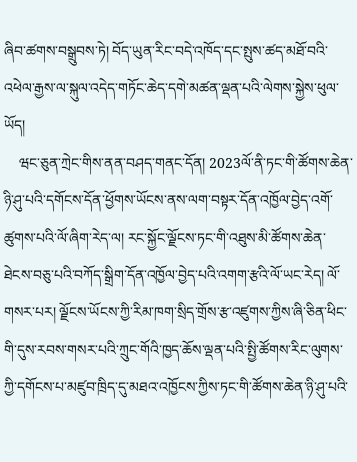ཞིབ་ཚགས་བསྒྲུབས་ཏེ། བོད་ཡུན་རིང་བདེ་འཁོད་དང་སྤུས་ཚད་མཐོ་བའི་འཕེལ་རྒྱས་ལ་སྐུལ་འདེད་གཏོང་ཆེད་དགེ་མཚན་ལྡན་པའི་ལེགས་སྐྱེས་ཕུལ་ཡོད།
    ཝང་ཅུན་ཀྲེང་གིས་ནན་བཤད་གནང་དོན། 2023ལོ་ནི་ཏང་གི་ཚོགས་ཆེན་ཉི་ཤུ་པའི་དགོངས་དོན་ཕྱོགས་ཡོངས་ནས་ལག་བསྟར་དོན་འཁྱོལ་བྱེད་འགོ་ཚུགས་པའི་ལོ་ཞིག་རེད་ལ། རང་སྐྱོང་ལྗོངས་ཏང་གི་འཐུས་མི་ཚོགས་ཆེན་ཐེངས་བཅུ་པའི་བཀོད་སྒྲིག་དོན་འཁྱོལ་བྱེད་པའི་འགག་རྩའི་ལོ་ཡང་རེད། ལོ་གསར་པར། ལྗོངས་ཡོངས་ཀྱི་རིམ་ཁག་སྲིད་གྲོས་རྩ་འཛུགས་ཀྱིས་ཞི་ཅིན་ཕིང་གི་དུས་རབས་གསར་པའི་ཀྲུང་གོའི་ཁྱད་ཆོས་ལྡན་པའི་སྤྱི་ཚོགས་རིང་ལུགས་ཀྱི་དགོངས་པ་མཛུབ་ཁྲིད་དུ་མཐའ་འཁྱོངས་ཀྱིས་ཏང་གི་ཚོགས་ཆེན་ཉི་ཤུ་པའི་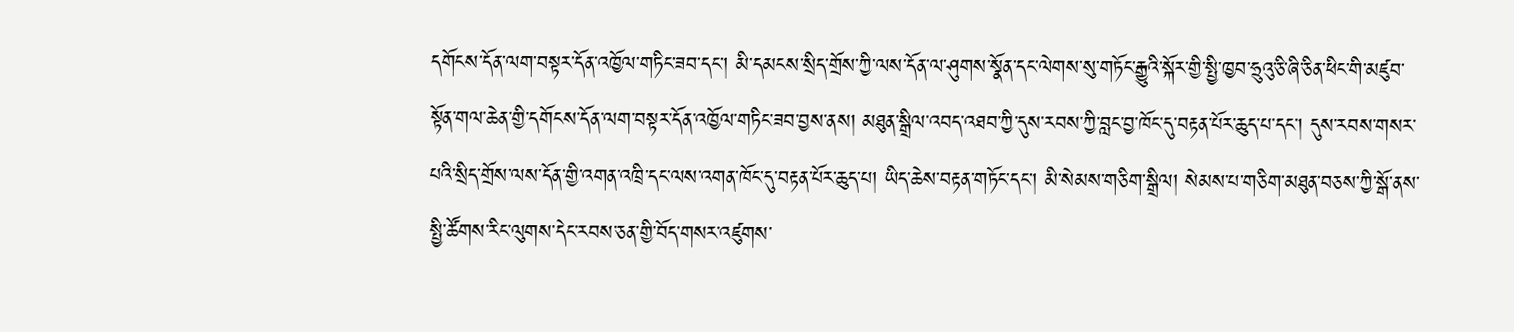དགོངས་དོན་ལག་བསྟར་དོན་འཁྱོལ་གཏིང་ཟབ་དང་། མི་དམངས་སྲིད་གྲོས་ཀྱི་ལས་དོན་ལ་ཤུགས་སྣོན་དང་ལེགས་སུ་གཏོང་རྒྱུའི་སྐོར་གྱི་སྤྱི་ཁྱབ་ཧྲུའུ་ཅི་ཞི་ཅིན་ཕིང་གི་མཛུབ་སྟོན་གལ་ཆེན་གྱི་དགོངས་དོན་ལག་བསྟར་དོན་འཁྱོལ་གཏིང་ཟབ་བྱས་ནས། མཐུན་སྒྲིལ་འབད་འཐབ་ཀྱི་དུས་རབས་ཀྱི་བླང་བྱ་ཁོང་དུ་བརྟན་པོར་ཆུད་པ་དང་། དུས་རབས་གསར་པའི་སྲིད་གྲོས་ལས་དོན་གྱི་འགན་འཁྲི་དང་ལས་འགན་ཁོང་དུ་བརྟན་པོར་ཆུད་པ། ཡིད་ཆེས་བརྟན་གཏོང་དང་། མི་སེམས་གཅིག་སྒྲིལ། སེམས་པ་གཅིག་མཐུན་བཅས་ཀྱི་སྒོ་ནས་སྤྱི་ཚོགས་རིང་ལུགས་དེང་རབས་ཅན་གྱི་བོད་གསར་འཛུགས་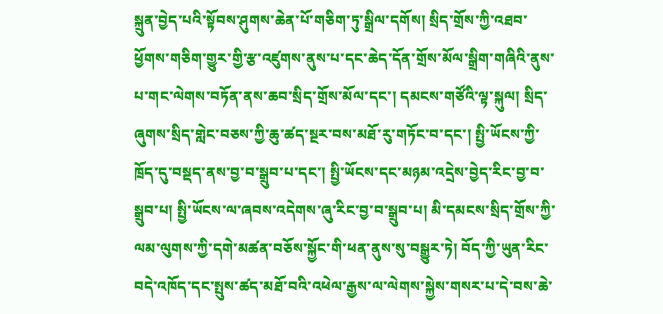སྐྲུན་བྱེད་པའི་སྟོབས་ཤུགས་ཆེན་པོ་གཅིག་ཏུ་སྒྲིལ་དགོས། སྲིད་གྲོས་ཀྱི་འཐབ་ཕྱོགས་གཅིག་གྱུར་གྱི་རྩ་འཛུགས་ནུས་པ་དང་ཆེད་དོན་གྲོས་མོལ་སྒྲིག་གཞིའི་ནུས་པ་གང་ལེགས་བཏོན་ནས་ཆབ་སྲིད་གྲོས་མོལ་དང་། དམངས་གཙོའི་ལྟ་སྐུལ། སྲིད་ཞུགས་སྲིད་གླེང་བཅས་ཀྱི་ཆུ་ཚད་སྔར་བས་མཐོ་རུ་གཏོང་བ་དང་། སྤྱི་ཡོངས་ཀྱི་ཁྲོད་དུ་བསྡད་ནས་བྱ་བ་སྒྲུབ་པ་དང་། སྤྱི་ཡོངས་དང་མཉམ་འདྲེས་བྱེད་རིང་བྱ་བ་སྒྲུབ་པ། སྤྱི་ཡོངས་ལ་ཞབས་འདེགས་ཞུ་རིང་བྱ་བ་སྒྲུབ་པ། མི་དམངས་སྲིད་གྲོས་ཀྱི་ལམ་ལུགས་ཀྱི་དགེ་མཚན་བཅོས་སྐྱོང་གི་ཕན་ནུས་སུ་བསྒྱུར་ཏེ། བོད་ཀྱི་ཡུན་རིང་བདེ་འཁོད་དང་སྤུས་ཚད་མཐོ་བའི་འཕེལ་རྒྱས་ལ་ལེགས་སྐྱེས་གསར་པ་དེ་བས་ཆེ་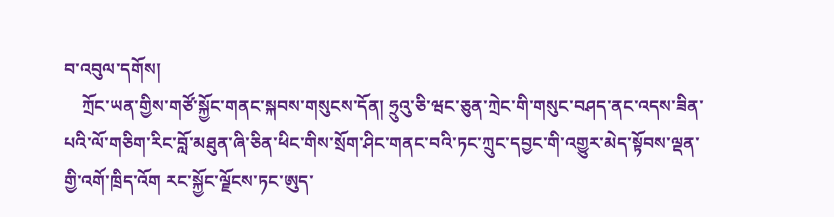བ་འབུལ་དགོས།
    ཀྲོང་ཡན་གྱིས་གཙོ་སྐྱོང་གནང་སྐབས་གསུངས་དོན། ཧྲུའུ་ཅི་ཝང་ཅུན་ཀྲེང་གི་གསུང་བཤད་ནང་འདས་ཟིན་པའི་ལོ་གཅིག་རིང་བློ་མཐུན་ཞི་ཅིན་ཕིང་གིས་སྲོག་ཤིང་གནང་བའི་ཏང་ཀྲུང་དབྱང་གི་འགྱུར་མེད་སྟོབས་ལྡན་གྱི་འགོ་ཁྲིད་འོག རང་སྐྱོང་ལྗོངས་ཏང་ཨུད་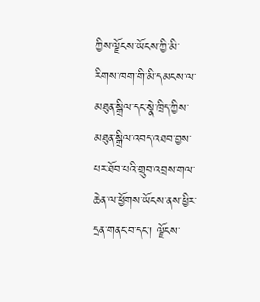ཀྱིས་ལྗོངས་ཡོངས་ཀྱི་མི་རིགས་ཁག་གི་མི་དམངས་ལ་མཐུན་སྒྲིལ་དང་སྣེ་ཁྲིད་ཀྱིས་མཐུན་སྒྲིལ་འབད་འཐབ་བྱས་པར་ཐོབ་པའི་གྲུབ་འབྲས་གལ་ཆེན་ལ་ཕྱོགས་ཡོངས་ནས་ཕྱིར་དྲན་གནང་བ་དང་། ལྗོངས་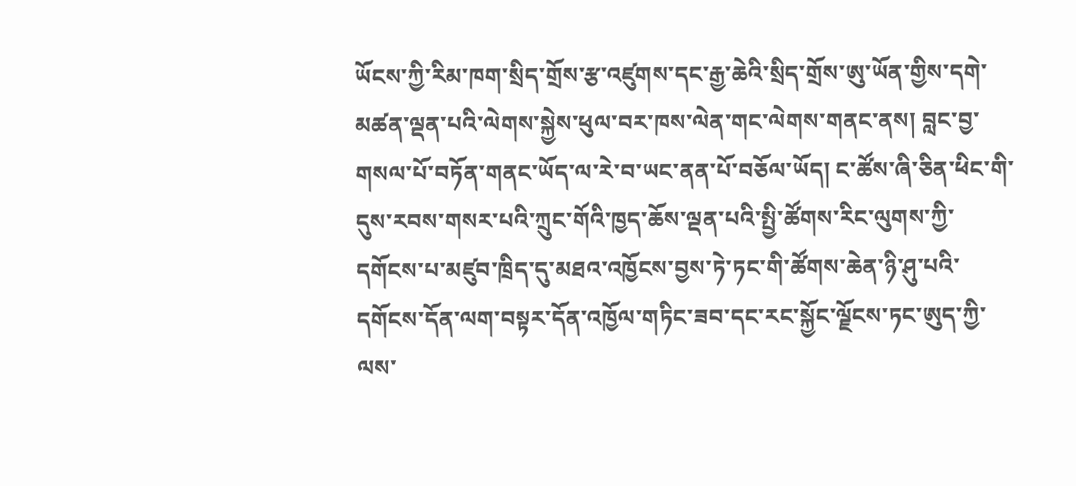ཡོངས་ཀྱི་རིམ་ཁག་སྲིད་གྲོས་རྩ་འཛུགས་དང་རྒྱ་ཆེའི་སྲིད་གྲོས་ཨུ་ཡོན་གྱིས་དགེ་མཚན་ལྡན་པའི་ལེགས་སྐྱེས་ཕུལ་བར་ཁས་ལེན་གང་ལེགས་གནང་ནས། བླང་བྱ་གསལ་པོ་བཏོན་གནང་ཡོད་ལ་རེ་བ་ཡང་ནན་པོ་བཅོལ་ཡོད། ང་ཚོས་ཞི་ཅིན་ཕིང་གི་དུས་རབས་གསར་པའི་ཀྲུང་གོའི་ཁྱད་ཆོས་ལྡན་པའི་སྤྱི་ཚོགས་རིང་ལུགས་ཀྱི་དགོངས་པ་མཛུབ་ཁྲིད་དུ་མཐའ་འཁྱོངས་བྱས་ཏེ་ཏང་གི་ཚོགས་ཆེན་ཉི་ཤུ་པའི་དགོངས་དོན་ལག་བསྟར་དོན་འཁྱོལ་གཏིང་ཟབ་དང་རང་སྐྱོང་ལྗོངས་ཏང་ཨུད་ཀྱི་ལས་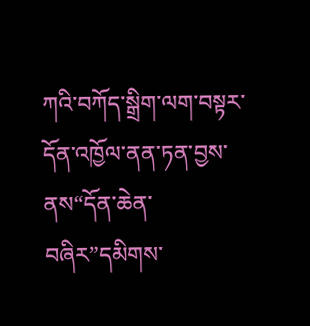ཀའི་བཀོད་སྒྲིག་ལག་བསྟར་དོན་འཁྱོལ་ནན་ཏན་བྱས་ནས“དོན་ཆེན་བཞིར”དམིགས་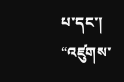པ་དང་། “འཛུགས་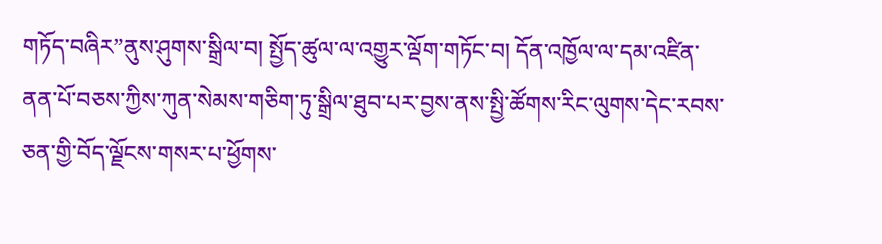གཏོད་བཞིར”ནུས་ཤུགས་སྒྲིལ་བ། སྤྱོད་ཚུལ་ལ་འགྱུར་ལྡོག་གཏོང་བ། དོན་འཁྱོལ་ལ་དམ་འཛིན་ནན་པོ་བཅས་ཀྱིས་ཀུན་སེམས་གཅིག་ཏུ་སྒྲིལ་ཐུབ་པར་བྱས་ནས་སྤྱི་ཚོགས་རིང་ལུགས་དེང་རབས་ཅན་གྱི་བོད་ལྗོངས་གསར་པ་ཕྱོགས་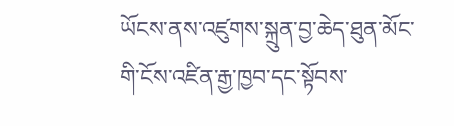ཡོངས་ནས་འཛུགས་སྐྲུན་བྱ་ཆེད་ཐུན་མོང་གི་ངོས་འཛིན་རྒྱ་ཁྱབ་དང་སྟོབས་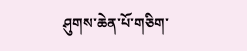ཤུགས་ཆེན་པོ་གཅིག་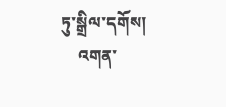ཏུ་སྒྲིལ་དགོས།
    འགན་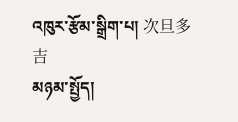འཁུར་རྩོམ་སྒྲིག་པ། 次旦多吉
མཉམ་སྤྱོད།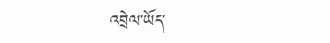འབྲེལ་ཡོད་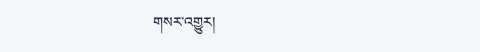གསར་འགྱུར།